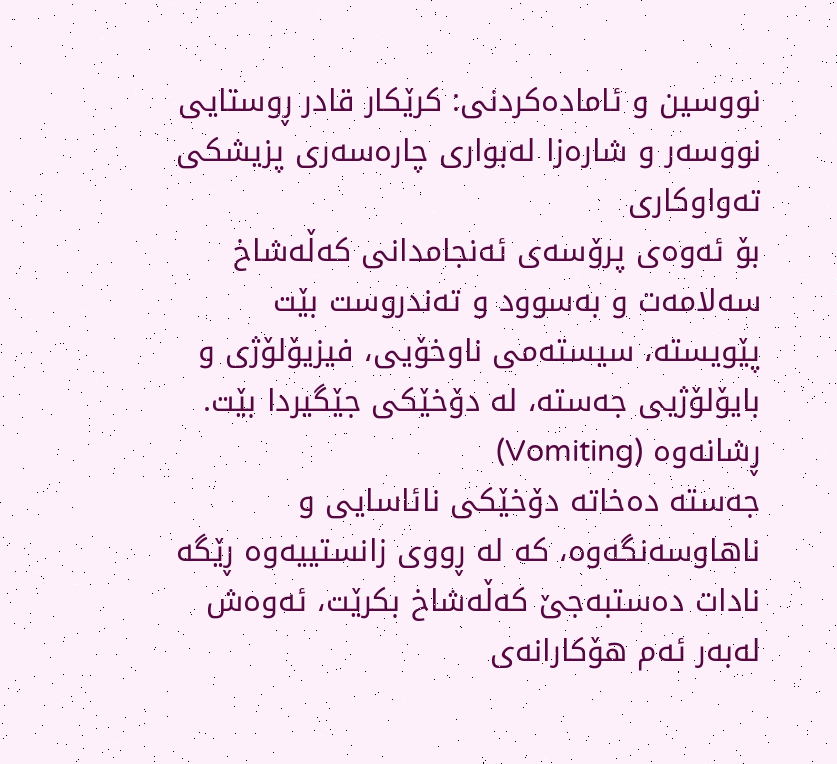نووسین و ئامادەکردنی: کرێکار قادر ڕوستایی
نووسەر و شارەزا لەبواری چارەسەری پزیشکی تەواوکاری
بۆ ئەوەی پرۆسەی ئەنجامدانی کەڵەشاخ سەلامەت و بەسوود و تەندروست بێت پێویستە، سیستەمی ناوخۆیی، فیزیۆلۆژی و بایۆلۆژیی جەستە، لە دۆخێکی جێگیردا بێت. ڕشانەوە (Vomiting)
جەستە دەخاتە دۆخێکی نائاسایی و ناهاوسەنگەوە، کە لە ڕووی زانستییەوە ڕێگە نادات دەستبەجێ کەڵەشاخ بکرێت، ئەوەش لەبەر ئەم هۆکارانەی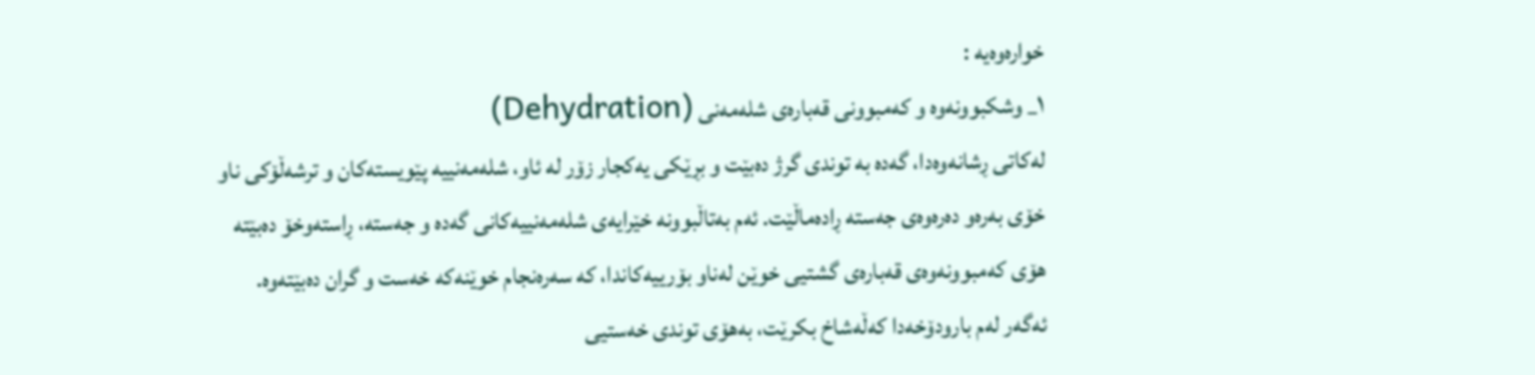خوارەوەیە :
١_ وشکبوونەوە و کەمبوونی قەبارەی شلەمەنی (Dehydration)
لەکاتی ڕشانەوەدا، گەدە بە توندی گرژ دەبێت و بڕێکی یەکجار زۆر لە ئاو، شلەمەنییە پێویستەکان و ترشەڵۆکی ناو خۆی بەرەو دەرەوەی جەستە ڕادەماڵێت. ئەم بەتاڵبوونە خێرایەی شلەمەنییەکانی گەدە و جەستە، ڕاستەوخۆ دەبێتە هۆی کەمبوونەوەی قەبارەی گشتیی خوێن لەناو بۆرییەکاندا، کە سەرەنجام خوێنەکە خەست و گران دەبێتەوە. ئەگەر لەم بارودۆخەدا کەڵەشاخ بکرێت، بەهۆی توندی خەستیی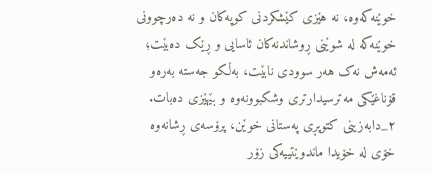خوێنەکەوە، نە هێزی کێشکردنی کوپەکان و نە دەرچوونی خوێنەکە لە شوێنی ڕوشاندنەکان ئاسایی و ڕێک دەبێت؛ ئەمەش نەک هەر سوودی نابێت، بەڵکو جەستە بەرەو قۆناغێکی مەترسیدارتری وشکبوونەوە و بێهێزی دەبات.
٢_دابەزینی کتوپڕی پەستانی خوێن، پرۆسەی ڕشانەوە خۆی لە خۆیدا ماندوێتییەکی زۆر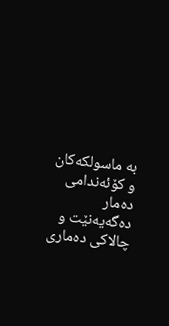بە ماسولکەکان و کۆئەندامی دەمار دەگەیەنێت و چالاکی دەماری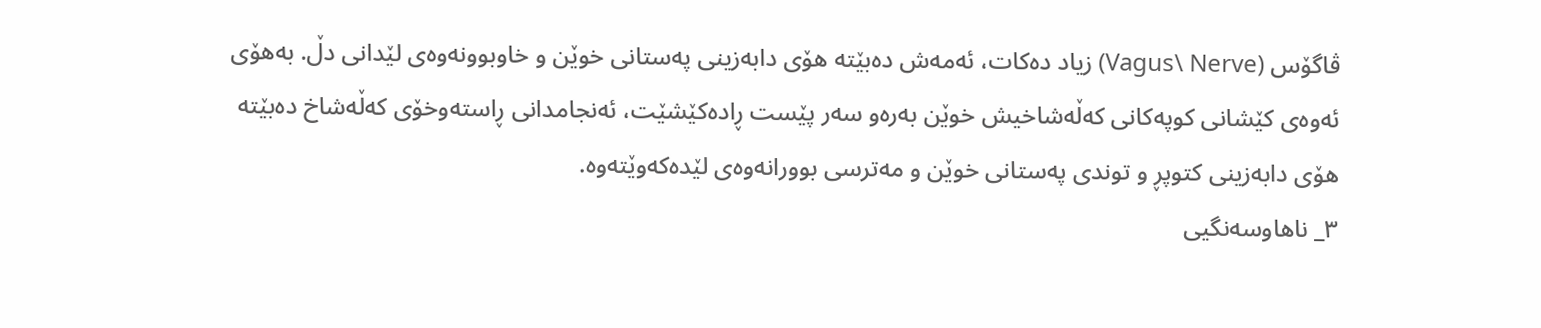ڤاگۆس (Vagus\ Nerve) زیاد دەکات، ئەمەش دەبێتە هۆی دابەزینی پەستانی خوێن و خاوبوونەوەی لێدانی دڵ. بەهۆی ئەوەی کێشانی کوپەکانی کەڵەشاخیش خوێن بەرەو سەر پێست ڕادەکێشێت، ئەنجامدانی ڕاستەوخۆی کەڵەشاخ دەبێتە هۆی دابەزینی کتوپڕ و توندی پەستانی خوێن و مەترسی بوورانەوەی لێدەکەوێتەوە.
٣_ ناهاوسەنگیی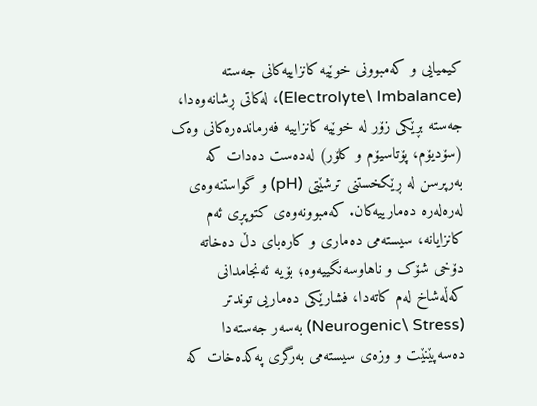کیمیایی و کەمبوونی خوێیە کانزاییەکانی جەستە (Electrolyte\ Imbalance)، لەکاتی ڕشانەوەدا، جەستە بڕێکی زۆر لە خوێیە کانزاییە فەرماندەرەکانی وەک (سۆدیۆم، پۆتاسیۆم و کلۆر) لەدەست دەدات کە بەرپرسن لە ڕێکخستنی ترشێتی (pH) و گواستنەوەی لەرەلەرە دەمارییەکان. کەمبوونەوەی کتوپڕی ئەم کانزایانە، سیستەمی دەماری و کارەبای دڵ دەخاتە دۆخی شۆک و ناهاوسەنگییەوە؛ بۆیە ئەنجامدانی کەڵەشاخ لەم کاتەدا، فشارێکی دەماریی توندتر (Neurogenic\ Stress) بەسەر جەستەدا دەسەپێنێت و وزەی سیستەمی بەرگری پەکدەخات کە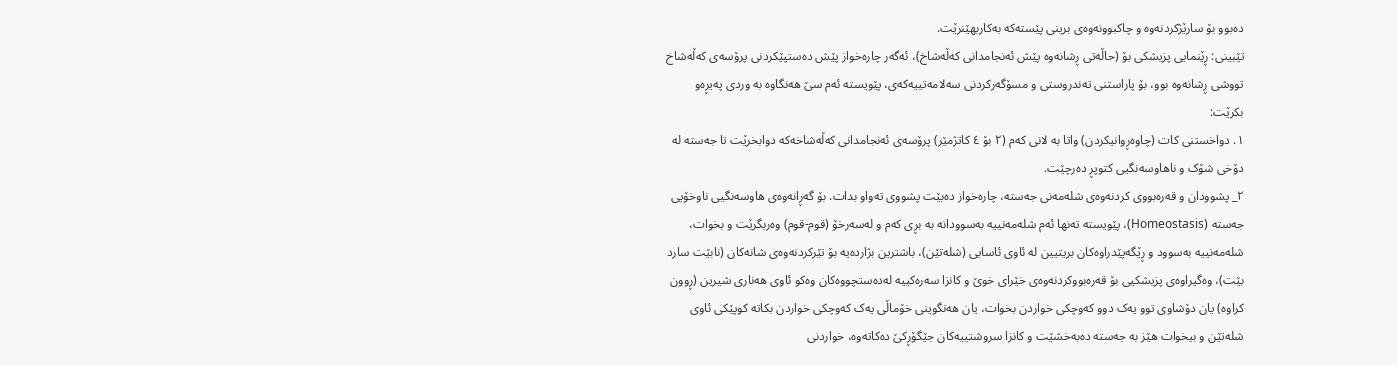دەبوو بۆ سارێژکردنەوە و چاکبوونەوەی برینی پێستەکە بەکاربهێنرێت.
تێبینی: ڕێنمایی پزیشکی بۆ (حاڵەتی ڕشانەوە پێش ئەنجامدانی کەڵەشاخ)، ئەگەر چارەخواز پێش دەستپێکردنی پرۆسەی کەڵەشاخ تووشی ڕشانەوە بوو، بۆ پاراستنی تەندروستی و مسۆگەرکردنی سەلامەتییەکەی، پێویستە ئەم سێ هەنگاوە بە وردی پەیڕەو بکرێت:
١. دواخستنی کات (چاوەڕوانیکردن) واتا بە لانی کەم (٢ بۆ ٤ کاتژمێر) پرۆسەی ئەنجامدانی کەڵەشاخەکە دوابخرێت تا جەستە لە دۆخی شۆک و ناهاوسەنگیی کتوپڕ دەرچێت.
٢_ پشوودان و قەرەبووی کردنەوەی شلەمەنی جەستە، چارەخواز دەبێت پشووی تەواو بدات. بۆ گەڕانەوەی هاوسەنگیی ناوخۆیی جەستە (Homeostasis)، پێویستە تەنها ئەم شلەمەنییە بەسوودانە بە بڕی کەم و لەسەرخۆ (قوم-قوم) وەربگرێت و بخوات،
شلەمەنییە بەسوود و ڕێگەپێدراوەکان بریتیین لە ئاوی ئاسایی (شلەتێن)، باشترین بژاردەیە بۆ تێرکردنەوەی شانەکان (نابێت سارد بێت)، وەگیراوەی پزیشکیی بۆ قەرەبووکردنەوەی خێرای خوێ و کانزا سەرەکییە لەدەستچووەکان وەکو ئاوی هەناری شیرین (ڕوون کراوە) یان دۆشاوی توو یەک دوو کەوچکی خواردن بخوات، یان هەنگوینی خۆماڵی یەک کەوچکی خواردن بکاتە کوپێکی ئاوی شلەتێن و بیخوات هێز بە جەستە دەبەخشێت و کانزا سروشتییەکان جێگۆڕکێ دەکاتەوە، خواردنی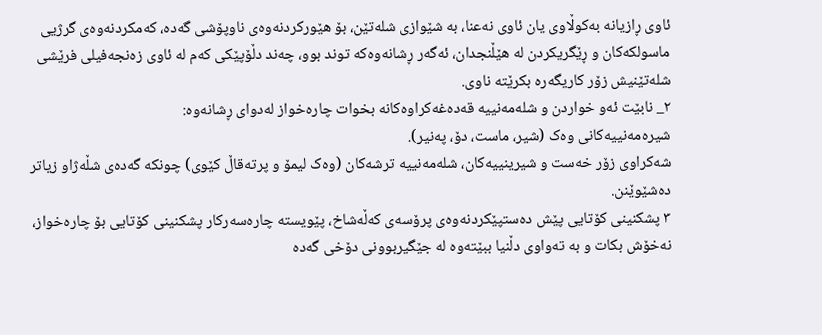ئاوی ڕازیانە بەکوڵاوی یان ئاوی نەعنا، بە شێوازی شلەتێن، بۆ هێورکردنەوەی ناوپۆشی گەدە، کەمکردنەوەی گرژیی ماسولکەکان و ڕێگریکردن لە هێڵنجدان، ئەگەر ڕشانەوەکە توند بوو، چەند دڵۆپێکی کەم لە ئاوی زەنجەفیلی فرێشی شلەتێنیش زۆر کاریگەرە بکرێتە ناوی.
٢_ نابێت ئەو خواردن و شلەمەنییە قەدەغەکراوەکانە بخوات چارەخواز لەدوای ڕشانەوە:
شیرەمەنییەکانی وەک (شیر، ماست، دۆ، پەنیر).
شەکراوی زۆر خەست و شیرینییەکان، شلەمەنییە ترشەکان (وەک لیمۆ و پرتەقاڵ کێوی) چونکە گەدەی شڵەژاو زیاتر دەشێوێنن.
٣ پشکنینی کۆتایی پێش دەستپێکردنەوەی پرۆسەی کەڵەشاخ، پێویستە چارەسەرکار پشکنینی کۆتایی بۆ چارەخواز، نەخۆش بکات و بە تەواوی دڵنیا ببێتەوە لە جێگیربوونی دۆخی گەدە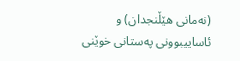(نەمانی هێڵنجدان) و ئاساییبوونی پەستانی خوێنی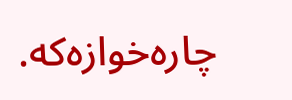چارەخوازەکە.